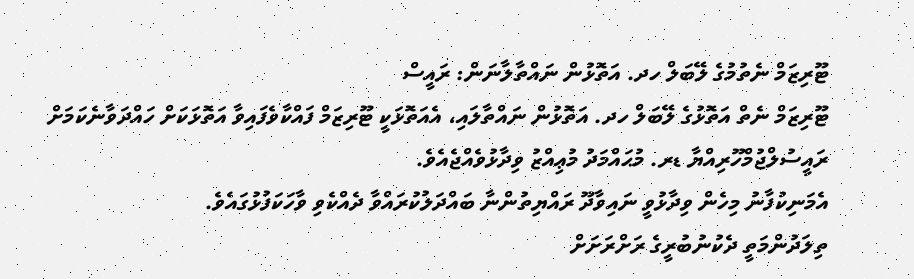ޓޫރިޒަމް ނެތުމުގެ ލޭބަލް ހދ. އަތޮޅުން ނައްތާލާނަން: ރައީސް
ޓޫރިޒަމް ނެތް އަތޮޅުގެ ލޭބަލް ހދ. އަތޮޅުން ނައްތާލައި، އެއަތޮޅަކީ ޓޫރިޒަމް ފައްކާވެފައިވާ އަތޮޅަކަށް ހައްދަވާނެކަމަށް ރައީސުލްޖުމްހޫރިއްޔާ ޑރ. މުޙައްމަދު މުޢިއްޒު ވިދާޅުވެއްޖެއެވެ.
އެމަނިކުފާނު މިހެން ވިދާޅުވީ ނައިވާދޫ ރައްޔިތުންނާ ބައްދަލުކުރައްވާ ދެއްކެވި ވާހަކަފުޅުގައެވެ.
ތިލަދުންމަތީ ދެކުނުބުރީގެ ރަށްރަށަށް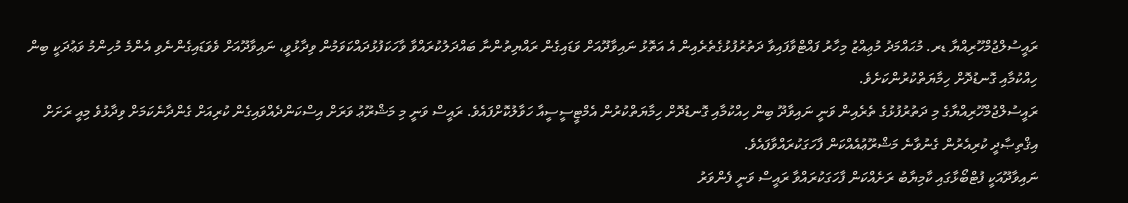ރައީސުލްޖުމްހޫރިއްޔާ ޑރ. މުޙައްމަދު މުޢިއްޒު މިހާރު ފައްޓްވާފައިވާ ދަތުރުފުޅުގެތެރެއިން އެ އަތޮޅު ނައިވާދޫއަށް ވަޑައިގެން ރައްޔިތުންނާ ބައްދަލުކުރައްވާ ވާހަކަފުޅުދައްކަވަމުން ވިދާޅުވީ، ނައިވާދޫއަށް ވެވަޑައިގެންނެވި އެންމެ މުހިންމު ވަޢުދަކީ ބިން ހިއްކުމާއި ގޮނޑުދޮށް ހިމާޔަތްކުރުންކަށެވެ.
ރައީސުލްޖުމްހޫރިއްޔާގެ މި ދަތުރުފުޅުގެ ތެރެއިން ވަނީ ނައިވާދޫ ބިން ހިއްކުމާއި ގޮނޑުދޮށް ހިމާޔަތްކުރުން އެމްޓީސީސީއާ ހަވާލުކޮށްފައެވެ. ރައީސް ވަނީ މި މަޝްރޫޢު ވަރަށް އިސްކަންދެއްވައިގެން ކުރިއަށް ގެންދާނެކަމަށް ވިދާޅުވެ މިއީ ރަށަށް އިޤްތިޞާދީ ކުރިއެރުން ގެނުވާނެ މަޝްރޫޢުއެއްކަން ފާހަގަކުރައްވާފައެވެ.
ނައިވާދޫއަކީ ފުޓްބޯޅާގައި ކާމިޔާބު ރަށެއްކަން ފާހަގަކުރައްވާ ރައީސް ވަނީ ފެންވަރު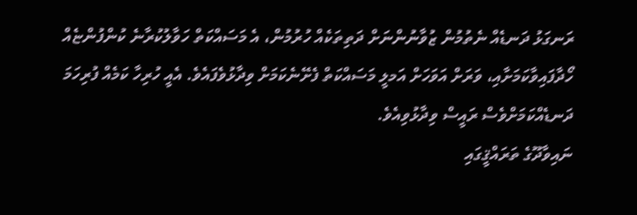ރަނގަޅު ދަނޑެއް ނެތުމުން ޒުވާނުންނަށް ދަތިތަކެއް ހުރުމުން، އެ މަސައްކަތް ހަވާލުކުރާނެ ކުންފުންޏެއް ހޯދާފައިވާކަމަށާއި، ވަރަށް އަވަހަށް އަމލީ މަސައްކަތް ފެށޭނެކަމަށް ވިދާޅުވެފައެވެ. އެއީ ހުރިހާ ކަމެއް ފުރިހަމަ ދަނޑެއްކަމަށްވެސް ރައީސް ވިދާޅުވިއެވެ.
ނައިވާދޫގެ ތަރައްޤީގައި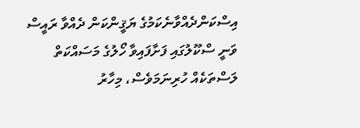އިސްކަންދެއްވާނެކަމުގެ ޔަޤީންކަން ދެއްވާ ރައީސް ވަނީ ސްކޫލުގައި ފަށާފައިވާ ހޯލުގެ މަސައްކަތް ލަސްތަކެއް ހުރިނަމަވެސް، މިހާރު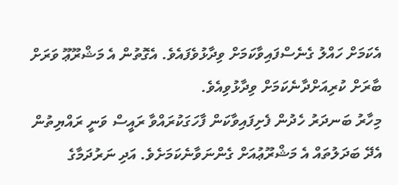އެކަމަށް ހައްލު ގެނެސްފައިވާކަމަށް ވިދާޅުވެފައެވެ. އެގޮތުން އެ މަޝްރޫޢޫ ވަރަށް ބާރަށް ކުރިއަށްދާނެކަމަށް ވިދާޅުވިއެވެ.
މިހާރު ބަނދަރު ހެދުން ފެށިފައިވާކަން ފާހަގަކުރައްވާ ރައީސް ވަނީ ރައްޔިތުން އެދޭ ބަދަލުތައް އެ މަޝްރޫޢުއަށް ގެންނަވާނެކަމަށެވެ. އަދި ނަރުދަމާގެ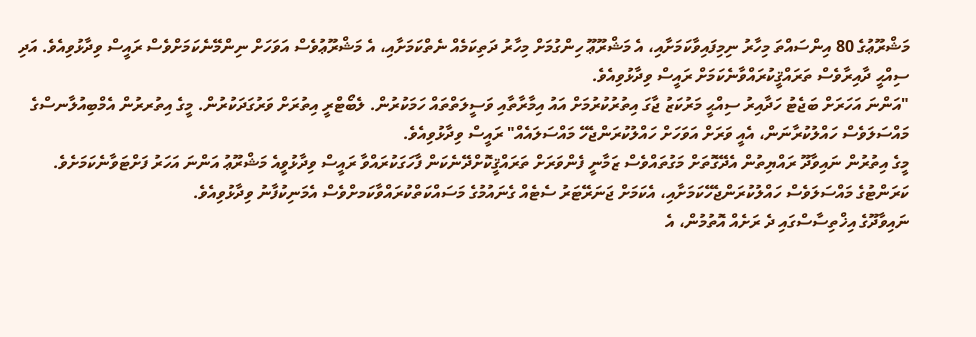މަޝްރޫޢުގެ 80 އިންސައްތަ މިހާރު ނިމިފައިވާކަމަށާއި، އެ މަޝްރޫޢޫ ހިންގުމަށް މިހާރު ދަތިކަމެއް ނެތްކަމަށާއި، އެ މަޝްރޫޢުވެސް އަވަހަށް ނިންމޭނެކަމަށްވެސް ރައީސް ވިދާޅުވިއެވެ. އަދި ސިއްޙީ ދާއިރާވެސް ތަރައްޤީކުރައްވާނެކަމަށް ރައީސް ވިދާޅުވިއެވެ.
"އަންނަ އަހަރަށް ބަޖެޓު ހަދާއިރު ސިއްޙީ މަރުކަޒު ޖާގަ އިތުރުކުރުމަށް އައު އިމާރާތާއި ވަސީލަތްތައް ހަމަކުރުން. ލެބޯޓްރީ އިތުރަށް ވަރުގަދަކުރުން. މީގެ އިތުރރުން އެމްބިއުލާނސްގެ މައްސަލަވެސް ހައްލުކުރާނަން، އެއީ ވަރަށް އަވަހަށް ހައްލުކުރަންޖެހޭ މައްސަލައެއް" ރައީސް ވިދާޅުވިއެވެ.
މީގެ އިތުރުން ނައިވާދޫ ރައްޔިތުން އެދޭގޮތަށް މަގުތައްވެސް ޒަމާނީ ފެންވަރަށް ތަރައްޤީކޮށްދޭނެކަން ފާހަގަކުރައްވާ ރައީސް ވިދާޅުވީއެ މަޝްރޫޢު އަންނަ އަހަރު ފަށްޓަވާނެކަމަށެވެ.
ކަރަންޓުގެ މައްސަލަވެސް ހައްލުކުރަންޖެހޭކަމަށާއި، އެކަމަށް ޖަނަރޭޓަރު ސެޓެއް ގެނައުމުގެ މަސައްކަތްކުރައްވާކަމށްވެސް އެމަނިކުފާނު ވިދާޅުވިއެވެ.
ނައިވާދޫގެ އިޚްތިސާސްގައި ދެ ރަށެއް އޮތުމުން، އެ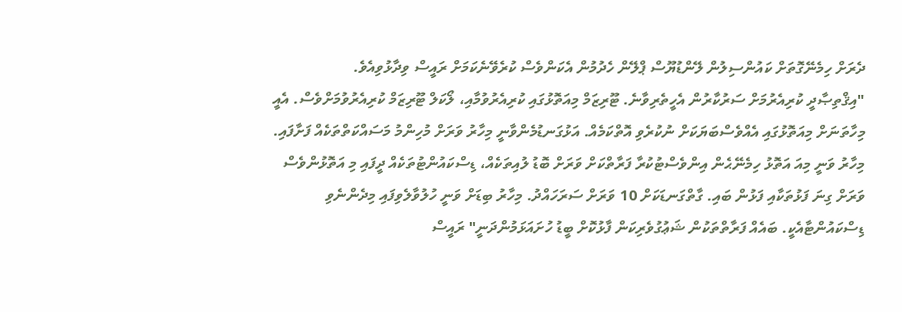ދެރަށް ހިމެނޭގޮތަށް ކައުންސިލުން ލޭންޑުޔޫސް ޕްލޭން ހެދުމުން އެކަންވެސް ކުރެވޭނެކަމަށް ރައީސް ވިދާޅުވިއެވެ.
"އިޤްތިޞާދީ ކުރިއެރުމަށް ސަރުކާރުން އެހީތެރިވާނެ. ޓޫރިޒަމް މިއަތޮޅުގައި ކުރިއެރުވުމާއި، ލޯކަލް ޓޫރިޒަމް ކުރިއެރުވުމަށްވެސް. އެއީ މިހާތަނަށް މިއަތޮޅުގައި އެއްވެސްބަޔަކަށް ނުކުރެވި އޮތްކަމެއް. އަޅުގަނޑުމެންވާނީ މިހާރު ވަރަށް މުހިންމު މަސައްކަތްތަކެއް ފަށާފައި. މިހާރު ވަނީ މިއަ އަތޮޅު ހިމެނޭޙެން އިންވެސްޓުކުރާ ފަރާތްކަށް ވަރަށް ބޮޑު ލުއިތަކެއް، ޑިސްކައުންޓުތަކެއް ދީފައި މި އަތޮޅުންވެސް ވަރަށް ގިނަ ފަޅުތަކާއި ފަޅުން ބައި. ގާތްގަނޑަކަށް 10 ވަރަށް ސަރަހައްދު. މިހާރު ބިޑަށް ވަނީ ހުލުވާލެވިފައި މިދެންނެވި ޑިސްކައުންޓާއެކީ. ބައެއް ފަރާތްތަކުން ޝަޢުގުވެރިކަން ފާޅުކޮށް ބީޑު ހުށައަޅަމުންދަނީ" ރައީސް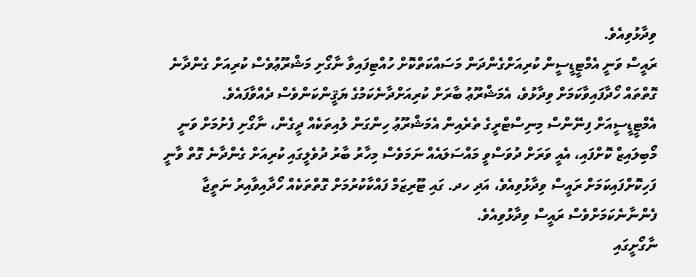ވިދާޅުވިއެވެ.
ރައީސް ވަނީ އެމްޓީޑީސީން ކުރިއަށްގެންދަން މަސައްކަތްކޮށް ހުއްޓިފައިވާ ނާގޯށި މަޝްރޫޢުވެސް ކުރިއަށް ގެންދާނެ ގޮތްތައް ހޯދާފައިވާކަމަށް ވިދާޅުވެ، އެމަޝްރޫޢު ބާރަށް ކުރިއަށްދާނެކަމުގެ ޔަޤީންކަންވެސް ދެއްވާފައެވެ.
އެމްޓީޑީސީއަށް ފިނޭންސް މިނިސްޓްރީގެ ތެރެއިން އެމަޝްރޫޢު ހިންގަން ލުއިތަކެއް ދީގެން، ނާގޯށި ފެށުމަށް ވަނީ މޯބިލައިޒް ކޮށްފައި، އެއީ ވަރަށް ދުވަސްވީ މައްސަލައެއް ނަމަވެސް މިހާރު ބާރު ދުވެލީގައި ކުރިއަށް ގެންދާނެ ގޮތް ވާނީ ފަހިކޮށްފައިކަމަށް ރައީސް ވިދާޅުވިއެވެ، އަދި ހދ. ގައި ޓޫރިޒަމް ފައްކާކުރުމަށް ގޮތްތަކެއް ހޯދާއިވާއިރު ނަތީޖާ ފެންނާނެކަމަށްވެސް ރައީސް ވިދާޅުވިއެވެ.
ނާގޯށީގައި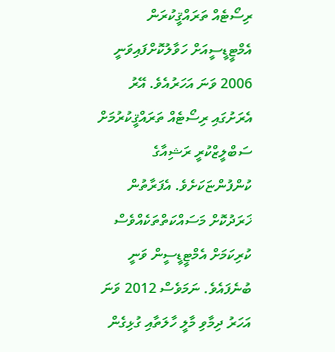ރިސޯޓެއް ތަރައްޤީކުރަން އެމްޓީޑީސީއަށް ހަވާލުކޮށްފައިވަނީ 2006 ވަނަ އަހަރުއެވެ. އޭރު އެރަށުގައި ރިސޯޓެއް ތަރައްޤީކުރުމަށް ސަބްލީޒްކުރީ ރަޝިއާގެ ކުންފުންޏަކަށެވެ. އެފަރާތުން ޚަރަދުކޮށް މަސައްކަތްތަކެއްވެސް ކުރިކަމަށް އެމްޓީޑީސީން ވަނީ ބުނެފައެވެ. ނަމަވެސް 2012 ވަނަ އަހަރު ދިމާވި މާލީ ހާލަތާއި ގުޅިގެން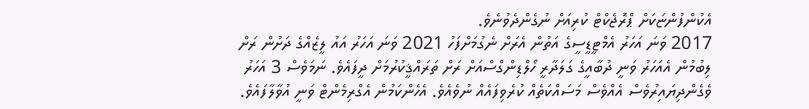އެކުންފުންޏަކަށް ޕްރޮޖެކްޓް ކުރިއަށް ނުގެންދެވުނެވެ.
2017 ވަނަ އަހަރު އެމްޓީޑީސީގެ އަތުން އެރަށް ނެގުމަށްފަހު 2021 ވަނަ އަހަރު އައު ލީޒެއްގެ ދަށުން ރަށް ލިބުމުން އެއަހަރު ވަނީ ދުބާއީގެ ގަލަދާރީ ހޯލްޑިންގްސްއަށް ރަށް ތަރައްޤީކުރުމަށް ދީފައެވެ. ނަމަވެސް 3 އަހަރު ވެގެންދިޔައިރުވެސް އެއްވެސް މަސައްކަތެއް ކުރެވިފައެއް ނުވެއެވެ. އެހެންކަމުން އެގްރިމެންޓް ވަނީ އުވާލާފައެވެ.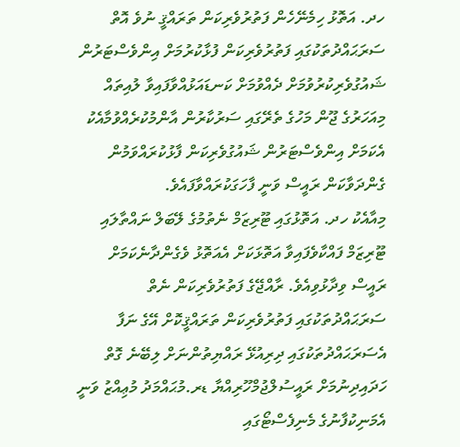ހދ. އަތޮޅު ހިމެނޭހެން ފަތުރުވެރިކަން ތަރައްޤީ ނުވެ އޮތް ސަރަޙައްދުތަކުގައި ފަތުރުވެރިކަން ފުޅާކުރުމަށް އިންވެސްޓަރުން ޝައުގުވެރިކުރުވުމަށް ދެއްވުމަށް ކަނޑައަޅުއްވާފައިވާ ލުއިތައް މިއަހަރުގެ ޖޫން މަހުގެ ތެރޭގައި ސަރުކާރުން އާންމުކުރެއްވުމާއެކު އެކަމަށް އިންވެސްޓަރުން ޝައުގުވެރިކަން ފާޅުކުރައްވަމުން ގެންދަވާކަން ރައީސް ވަނީ ފާހަގަކުރައްވާފައެވެ.
މިއާއެކު ހދ. އަތޮޅުގައި ޓޫރިޒަމް ނެތުމުގެ ލޭބަލް ނައްތާލައި ޓޫރިޒަމް ފައްކާވެފައިވާ އަތޮޅަކަށް އެއަތޮޅު ވެގެންދާނެކަމަށް ރައީސް ވިދާޅުވިއެވެ. ރާއްޖޭގެ ފަތުރުވެރިކަން ނެތް ސަރަޙައްދުތަކުގައި ފަތުރުވެރިކަން ތަރައްޤީކޮށް އޭގެ ނަފާ އެސަރަޙައްދުތަކުގައި ދިރިއުޅޭ ރައްޔިތުންނަށް ލިބޭނެ ގޮތް ހަދައިދިނުމަށް ރައީސުލްޖުމްހޫރިއްޔާ ޑރ.މުޙައްމަދު މުޢިއްޒު ވަނީ އެމަނިކުފާނުގެ މެނިފެސްޓޯގައި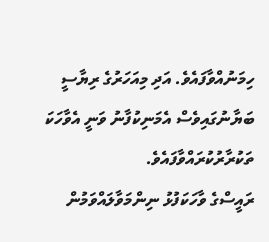ހިމަނުއްވާފައެވެ. އަދި މިއަހަރުގެ ރިޔާސީ ބަޔާނުގައިވެސް އެމަނިކުފާނު ވަނީ އެވާހަކަ ތަކުރާރުކުރައްވާފައެވެ.
ރައީސްގެ ވާހަކަފުޅު ނިންމަވާލައްވަމުން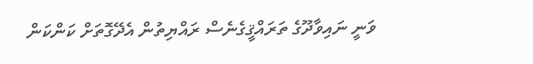ވަނީ ނައިވާދޫގެ ތަރައްޤީގެނެސް ރައްޔިތުން އެދޭގޮތަށް ކަންކަން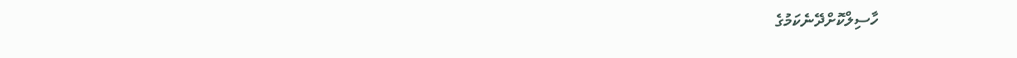ހާސިލްކޮށްދޭނެކަމުގެ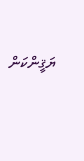ޔަޤީންކަން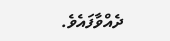ދެއްވާފައެވެ.